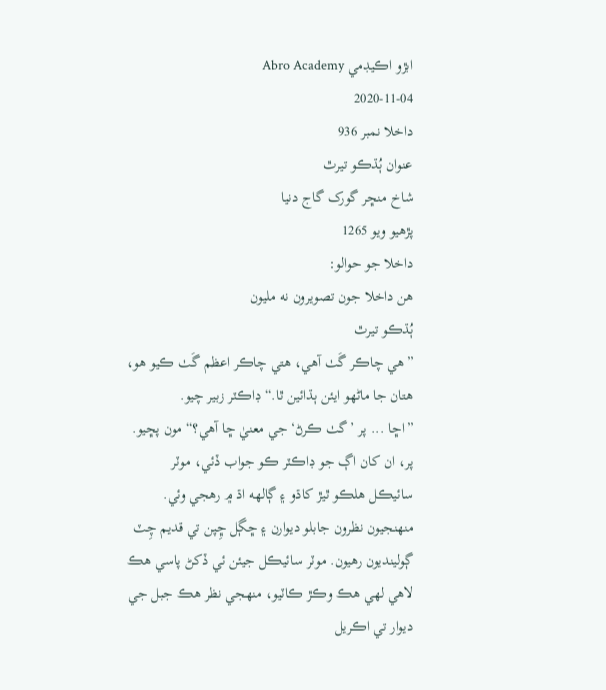ابڙو اڪيڊمي Abro Academy
2020-11-04
داخلا نمبر 936
عنوان ٻُڌڪو تيرٿ
شاخ منڇر گورک گاج دنيا
پڙهيو ويو 1265
داخلا جو حوالو:
هن داخلا جون تصويرون نه مليون
ٻُڌڪو تيرٿ
”هي چاڪر گَٺ آهي، هتي چاڪر اعظم گَٺ ڪيو هو، هتان جا ماڻهو ايئن ٻڌائين ٿا.“ ڊاڪٽر زبير چيو.
”اڇا ... پر ’گٺ ڪرڻ‘ جي معنيٰ ڇا آهي؟“ مون پڇيو. پر، ان کان اڳ جو ڊاڪٽر ڪو جواب ڏئي، موٽر سائيڪل هلڪو ٿيڙ کاڌو ۽ ڳالهه اڌ ۾ رهجي وئي. منهنجيون نظرون جابلو ديوارن ۽ ڇڳل ڇِپن تي قديم چِٽ ڳولينديون رهيون. موٽر سائيڪل جيئن ئي ڏکڻ پاسي هڪ لاهي لهي هڪ وڪڙ ڪاٽيو، منهجي نظر هڪ جبل جي ديوار تي اڪريل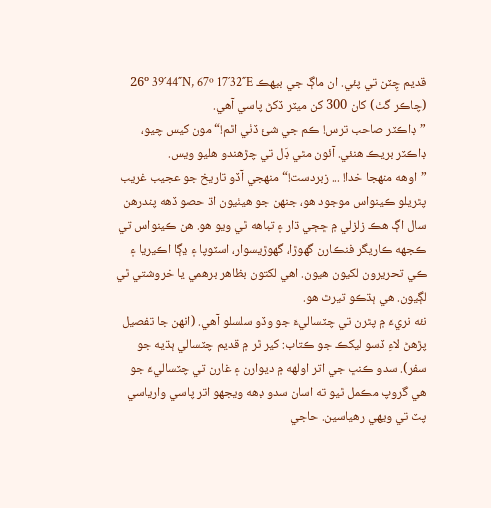قديم چِٽن تي پئي. ان ماڳ جي بيهڪ 26º 39´44˝N, 67º 17´32˝E (چاڪر گٺ) کان 300 کن ميٽر ڏکڻ پاسي آهي.
”ڊاڪٽر صاحب ترس! ڪم جي شئ ڏٺي اٿم!“ مون کيس چيو، ڊاڪٽر بريڪ هنئي. آئون مٿي ڊَل تي چڙهندو هليو ويس.
”اوهه منهجا خدا! ... زبردست!“ منهجي آڏو تاريخ جو عجيب غريب پٿريلو ڪينواس موجود هو، جنهن جو هيٺيون اڌ حصو ڏهه پندرهن سال اڳ هڪ زلزلي ۾ ڇڄي ڌار ۽ تباهه ٿي ويو هو. هن ڪينواس تي ڪجهه ڪاريگر فنڪارن گهوڙا، گهوڙيسوار، اسٽوپا ۽ ڍڳا اڪيريا ۽ ڪي تحريرون لکيون هيون. اهي لکتون بظاهر برهمي يا خروشتي ٿي لڳيون. هي ٻڌڪو تيرٿ هو.
نئه نريءَ ۾ پٿرن تي چٽساليءَ جو وڏو سلسلو آهي. (انهن جا تفصيل پڙهڻ لاءِ ڏسو ليکڪ جو ڪتاب: کير ٿر ۾ قديم چٽسالي ٻڌيه جو سفر). سدو ڪنڀ جي اتر اولهه ۾ ديوارن ۽ غارن تي چٽساليءَ جو هي گروپ مڪمل ٿيو ته اسان سدو ڊهه ويجهو اتر پاسي وارياسي پٽ تي ويهي رهياسين. حاجي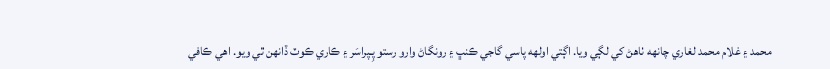محمد ۽ غلام محمد لغاري چانهه ٺاهڻ کي لڳي ويا. اڳتي اولهه پاسي گاجي ڪنڀ ۽ رونگاڻ وارو رستو پِـپراسَر ۽ ڪاري ڪوٽ ڏانهن ٿي ويو. اهي ڪافي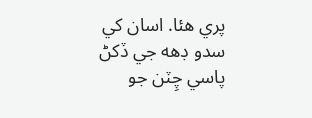پري هئا. اسان کي سدو ڊهه جي ڏکڻ پاسي چِٽن جو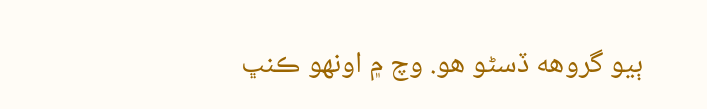ٻيو گروهه ڏسڻو هو. وچ ۾ اونهو ڪنڀ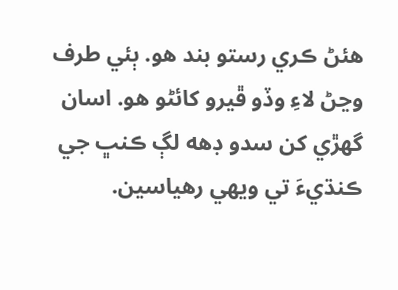هئڻ ڪري رستو بند هو. ٻئي طرف وڃڻ لاءِ وڏو ڦيرو کائڻو هو. اسان گهڙي کن سدو ڊهه لڳ ڪنڀ جي ڪنڌيءَ تي ويهي رهياسين.